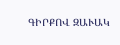ԳԻՐՔՈՎ ԶԱՒԱԿ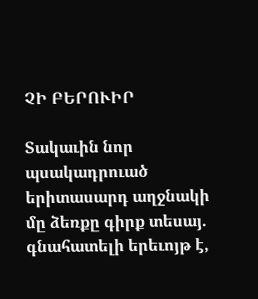ՉԻ ԲԵՐՈՒԻՐ

Տակաւին նոր պսակադրուած երիտասարդ աղջնակի մը ձեռքը գիրք տեսայ. գնահատելի երեւոյթ է,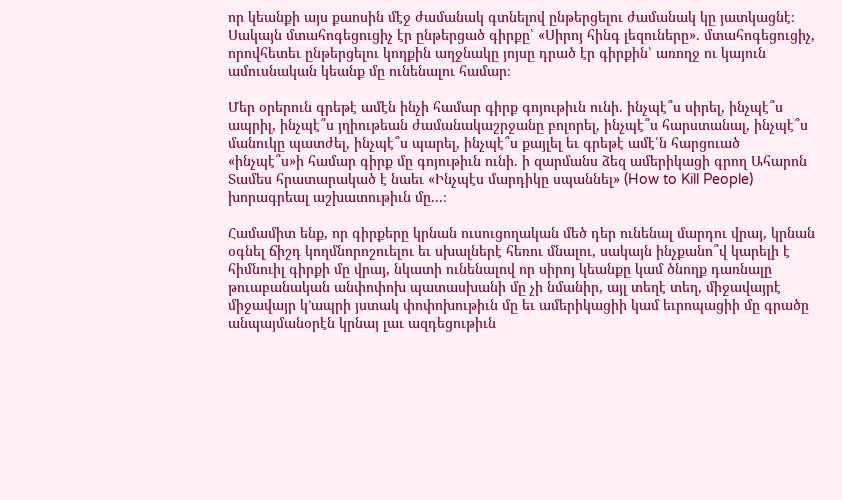որ կեանքի այս քաոսին մէջ ժամանակ գտնելով ընթերցելու ժամանակ կը յատկացնէ։ Սակայն մտահոգեցուցիչ էր ընթերցած գիրքը՝ «Սիրոյ հինգ լեզուները». մտահոգեցուցիչ, որովհետեւ ընթերցելու կողքին աղջնակը յոյսը դրած էր գիրքին՝ առողջ ու կայուն ամուսնական կեանք մը ունենալու համար։

Մեր օրերուն գրեթէ ամէն ինչի համար գիրք գոյութիւն ունի. ինչպէ՞ս սիրել, ինչպէ՞ս ապրիլ, ինչպէ՞ս յղիութեան ժամանակաշրջանը բոլորել, ինչպէ՞ս հարստանալ, ինչպէ՞ս մանուկը պատժել, ինչպէ՞ս պարել, ինչպէ՞ս քայլել եւ գրեթէ ամէ՛ն հարցուած «ինչպէ՞ս»ի համար գիրք մը գոյութիւն ունի. ի զարմանս ձեզ ամերիկացի գրող Ահարոն Տամես հրատարակած է նաեւ «Ինչպէս մարդիկը սպաննել» (How to Kill People) խորագրեալ աշխատութիւն մը...։

Համամիտ ենք, որ գիրքերը կրնան ուսուցողական մեծ դեր ունենալ մարդու վրայ, կրնան օգնել ճիշդ կողմնորոշուելու եւ սխալներէ հեռու մնալու, սակայն ինչքանո՞վ կարելի է հիմնուիլ գիրքի մը վրայ, նկատի ունենալով որ սիրոյ կեանքը կամ ծնողք դառնալը թուաբանական անփոփոխ պատասխանի մը չի նմանիր, այլ տեղէ տեղ, միջավայրէ միջավայր կ՚ապրի յստակ փոփոխութիւն մը եւ ամերիկացիի կամ եւրոպացիի մը գրածը անպայմանօրէն կրնայ լաւ ազդեցութիւն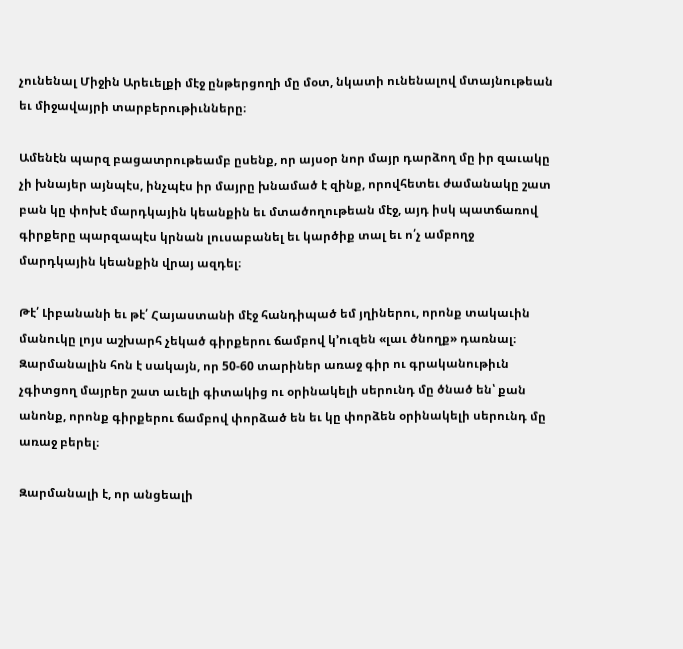չունենալ Միջին Արեւելքի մէջ ընթերցողի մը մօտ, նկատի ունենալով մտայնութեան եւ միջավայրի տարբերութիւնները։

Ամենէն պարզ բացատրութեամբ ըսենք, որ այսօր նոր մայր դարձող մը իր զաւակը չի խնայեր այնպէս, ինչպէս իր մայրը խնամած է զինք, որովհետեւ ժամանակը շատ բան կը փոխէ մարդկային կեանքին եւ մտածողութեան մէջ, այդ իսկ պատճառով գիրքերը պարզապէս կրնան լուսաբանել եւ կարծիք տալ եւ ո՛չ ամբողջ մարդկային կեանքին վրայ ազդել։

Թէ՛ Լիբանանի եւ թէ՛ Հայաստանի մէջ հանդիպած եմ յղիներու, որոնք տակաւին մանուկը լոյս աշխարհ չեկած գիրքերու ճամբով կ՚ուզեն «լաւ ծնողք» դառնալ։ Զարմանալին հոն է սակայն, որ 50-60 տարիներ առաջ գիր ու գրականութիւն չգիտցող մայրեր շատ աւելի գիտակից ու օրինակելի սերունդ մը ծնած են՝ քան անոնք, որոնք գիրքերու ճամբով փորձած են եւ կը փորձեն օրինակելի սերունդ մը առաջ բերել։

Զարմանալի է, որ անցեալի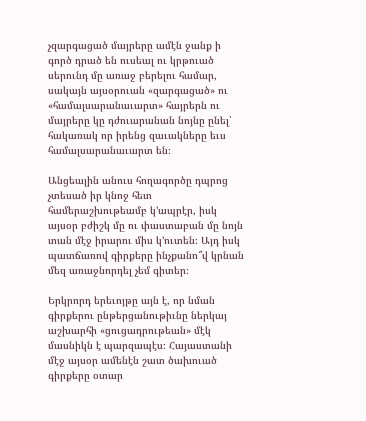չզարգացած մայրերը ամէն ջանք ի գործ դրած են ուսեալ ու կրթուած սերունդ մը առաջ բերելու համար, սակայն այսօրուան «զարգացած» ու «համալսարանաւարտ» հայրերն ու մայրերը կը դժուարանան նոյնը ընել՝ հակառակ որ իրենց զաւակները եւս համալսարանաւարտ են։

Անցեալին անուս հողագործը դպրոց չտեսած իր կնոջ հետ համերաշխութեամբ կ՚ապրէր, իսկ այսօր բժիշկ մը ու փաստաբան մը նոյն տան մէջ իրարու միս կ՚ուտեն։ Այդ իսկ պատճառով գիրքերը ինչքանո՞վ կրնան մեզ առաջնորդել չեմ գիտեր։

Երկրորդ երեւոյթը այն է, որ նման գիրքերու ընթերցանութիւնը ներկայ աշխարհի «ցուցադրութեան» մէկ մասնիկն է պարզապէս։ Հայաստանի մէջ այսօր ամենէն շատ ծախուած գիրքերը օտար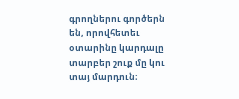գրողներու գործերն են, որովհետեւ օտարինը կարդալը տարբեր շուք մը կու տայ մարդուն։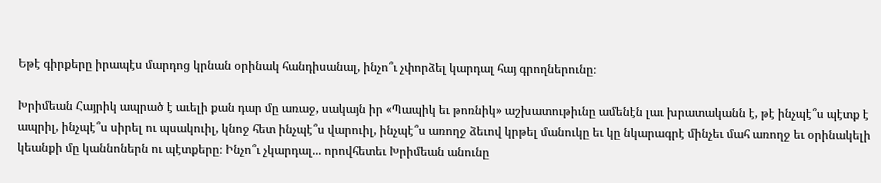Եթէ գիրքերը իրապէս մարդոց կրնան օրինակ հանդիսանալ, ինչո՞ւ չփորձել կարդալ հայ գրողներունը։

Խրիմեան Հայրիկ ապրած է աւելի քան դար մը առաջ, սակայն իր «Պապիկ եւ թոռնիկ» աշխատութիւնը ամենէն լաւ խրատականն է, թէ ինչպէ՞ս պէտք է ապրիլ, ինչպէ՞ս սիրել ու պսակուիլ, կնոջ հետ ինչպէ՞ս վարուիլ, ինչպէ՞ս առողջ ձեւով կրթել մանուկը եւ կը նկարագրէ մինչեւ մահ առողջ եւ օրինակելի կեանքի մը կաննոներն ու պէտքերը։ Ինչո՞ւ չկարդալ... որովհետեւ Խրիմեան անունը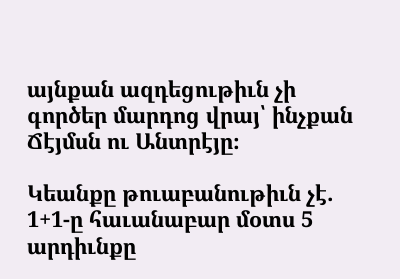այնքան ազդեցութիւն չի գործեր մարդոց վրայ՝ ինչքան Ճէյմսն ու Անտրէյը։

Կեանքը թուաբանութիւն չէ. 1+1-ը հաւանաբար մօտս 5 արդիւնքը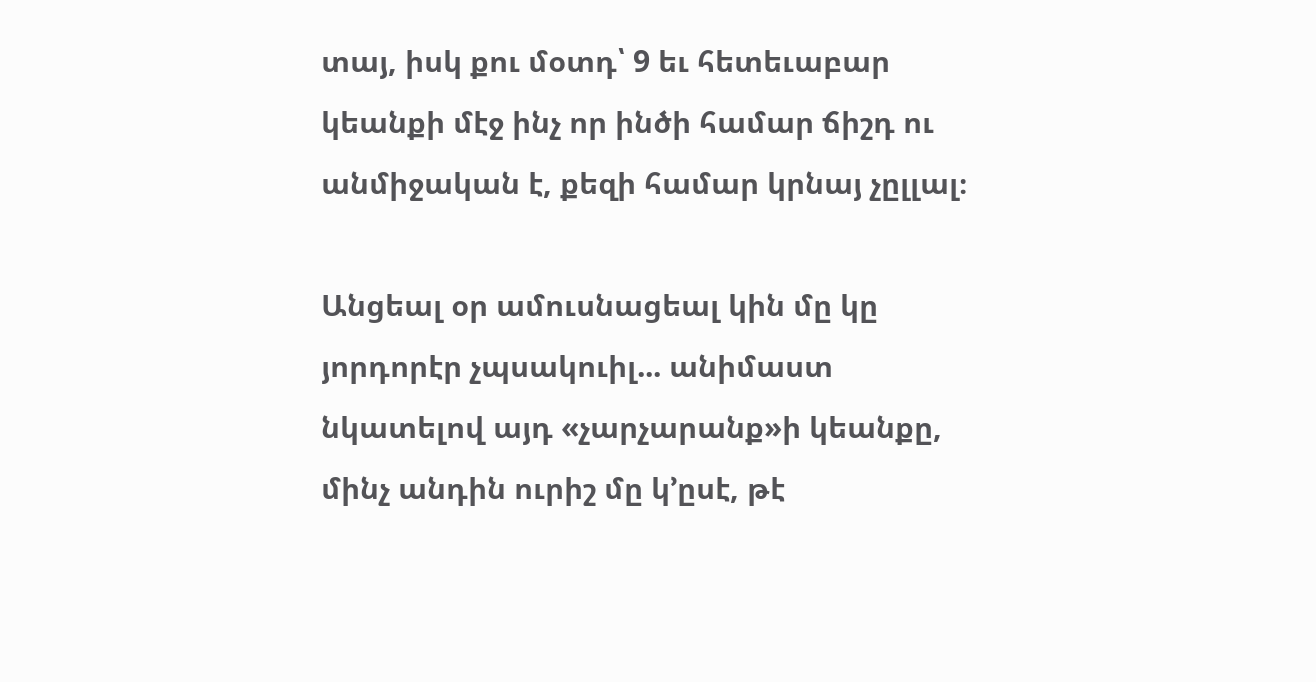տայ, իսկ քու մօտդ՝ 9 եւ հետեւաբար կեանքի մէջ ինչ որ ինծի համար ճիշդ ու անմիջական է, քեզի համար կրնայ չըլլալ։

Անցեալ օր ամուսնացեալ կին մը կը յորդորէր չպսակուիլ... անիմաստ նկատելով այդ «չարչարանք»ի կեանքը, մինչ անդին ուրիշ մը կ՚ըսէ, թէ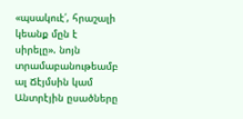«պսակուէ՛, հրաշալի կեանք մըն է սիրելը». նոյն տրամաբանութեամբ ալ Ճէյմսին կամ Անտրէյին ըսածները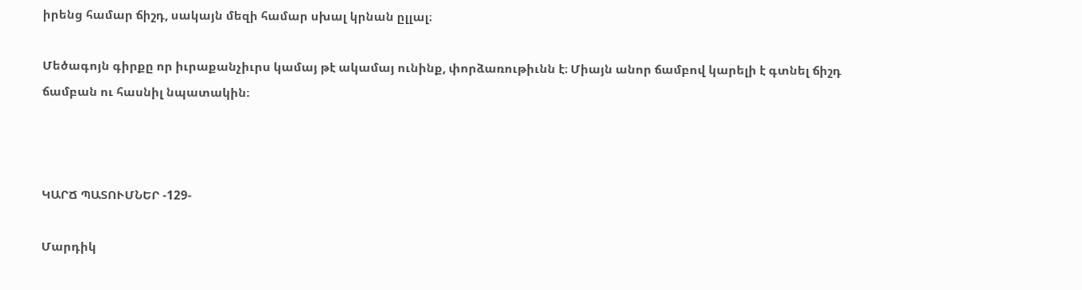իրենց համար ճիշդ, սակայն մեզի համար սխալ կրնան ըլլալ։

Մեծագոյն գիրքը որ իւրաքանչիւրս կամայ թէ ակամայ ունինք, փորձառութիւնն է։ Միայն անոր ճամբով կարելի է գտնել ճիշդ ճամբան ու հասնիլ նպատակին։



ԿԱՐՃ ՊԱՏՈՒՄՆԵՐ -129-

Մարդիկ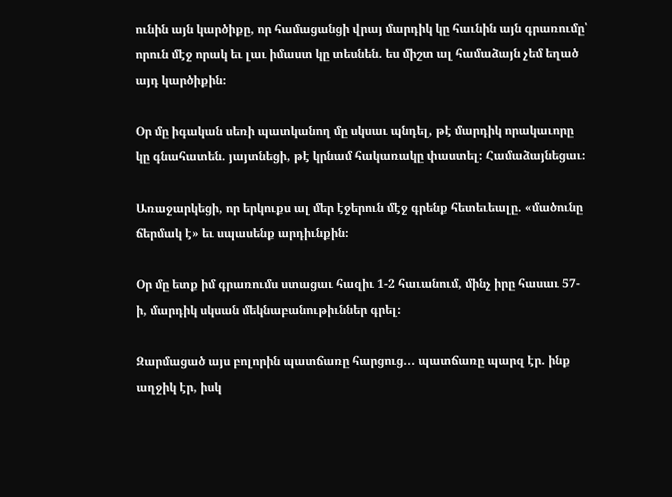ունին այն կարծիքը, որ համացանցի վրայ մարդիկ կը հաւնին այն գրառումը՝ որուն մէջ որակ եւ լաւ իմաստ կը տեսնեն. ես միշտ ալ համաձայն չեմ եղած այդ կարծիքին։

Օր մը իգական սեռի պատկանող մը սկսաւ պնդել, թէ մարդիկ որակաւորը կը գնահատեն. յայտնեցի, թէ կրնամ հակառակը փաստել։ Համաձայնեցաւ։

Առաջարկեցի, որ երկուքս ալ մեր էջերուն մէջ գրենք հետեւեալը. «մածունը ճերմակ է» եւ սպասենք արդիւնքին։

Օր մը ետք իմ գրառումս ստացաւ հազիւ 1-2 հաւանում, մինչ իրը հասաւ 57-ի, մարդիկ սկսան մեկնաբանութիւններ գրել։

Զարմացած այս բոլորին պատճառը հարցուց... պատճառը պարզ էր. ինք աղջիկ էր, իսկ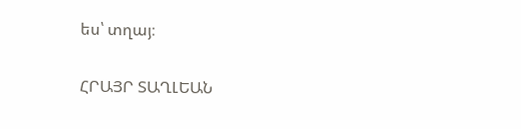ես՝ տղայ։

ՀՐԱՅՐ ՏԱՂԼԵԱՆ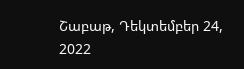Շաբաթ, Դեկտեմբեր 24, 2022